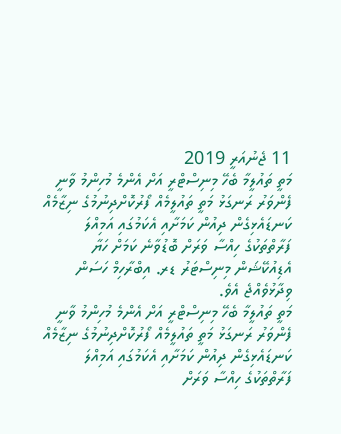11 ޖެނުއަރީ 2019
މަތީ ތައުލީމާ ބެހޭ މިނިސްޓްރީ އަށް އެންމެ މުހިންމު ވާނީ ފެންވަރު ރަނގަޅު މަތީ ތައުލީމެއް ފޯރުކޮށްދިނުމުގެ ނިޒާމެއް ކަނޑައެޅިގެން ދިއުން ކަމަށާއި އެކަމުގައި އަމިއްލަ ފަރާތްތަކުގެ ހިއްސާ ވަރަށް ބޮޑުވާނެ ކަމަށް ހަޔާ އެޑިއުކޭޝަން މިނިސްޓަރު ޑރ. އިބްރާހިމް ހަސަން ވިދާޅުވެއްޖެ އެވެ.
މަތީ ތައުލީމާ ބެހޭ މިނިސްޓްރީ އަށް އެންމެ މުހިންމު ވާނީ ފެންވަރު ރަނގަޅު މަތީ ތައުލީމެއް ފޯރުކޮށްދިނުމުގެ ނިޒާމެއް ކަނޑައެޅިގެން ދިއުން ކަމަށާއި އެކަމުގައި އަމިއްލަ ފަރާތްތަކުގެ ހިއްސާ ވަރަށް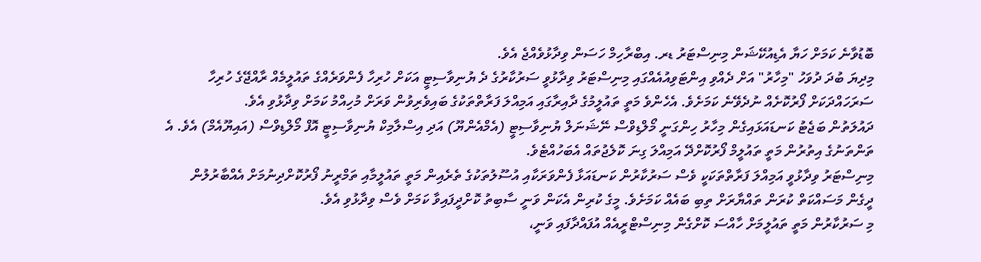ބޮޑުވާނެ ކަމަށް ހަޔާ އެޑިއުކޭޝަން މިނިސްޓަރު ޑރ. އިބްރާހިމް ހަސަން ވިދާޅުވެއްޖެ އެވެ.
މިދިޔަ ބުދަ ދުވަހު "މިހާރު" އަށް ދެއްވި އިންޓަވިއުއެއްގައި މިނިސްޓަރު ވިދާޅުވީ ސަރުކާރުގެ ދެ ޔުނިވާސިޓީ އަކަށް ހުރިހާ ފެންވަރެއްގެ ތައުލީމެއް ރާއްޖޭގެ ހުރިހާ ސަރަހައްދަކަށް ފޯރުކޮށެއް ނުދެވޭނެ ކަމަށެވެ. އެހެންވެ މަތީ ތައުލީމުގެ ދާއިރާގައި އަމިއްލަ ފަރާތްތަކުގެ ބައިވެރިވުން ވަރަށް މުހިއްމު ކަމަށް ވިދާޅުވި އެވެ.
ދައުލަތުން ބަޖެޓު ކަނޑައަޅައިގެން މިހާރު ހިންގަނީ މޯލްޑިވްސް ނޭޝަނަލް ޔުނިވާސިޓީ (އެމްއެންޔޫ) އަދި އިސްލާމިކް ޔުނިވާސިޓީ އޮފް މޯލްޑިވްސް (އައިޔޫއެމް) އެވެ. އެ ތަންތަނުގެ އިތުރުން މަތީ ތައުލީމް ފޯރުކޮށްދޭ އަމިއްލަ ގިނަ ކޮލެޖުތައް އެބަހުއްޓެވެ.
މިނިސްޓަރު ވިދާޅުވީ އަމިއްލަ ފަރާތްތަކަކީ ވެސް ސަރުކާރުން ކަނޑައަޅާ ފެންވަރަކާއި އުސޫލުތަކުގެ ތެރެއިން މަތީ ތައުލީމާއި ތަމްރީނު ފޯރުކޮށްދިނުމަށް އެއްބާރުލުން ދީގެން މަސައްކަތް ކުރަން ތައްޔާރަށް ތިބި ބައެއް ކަމަށެވެ. މީގެ ކުރިން އެކަން ވަނީ ސާބިތު ކޮށްދީފައިވާ ކަމަށް ވެސް ވިދާޅުވި އެވެ.
މި ސަރުކާރުން މަތީ ތައުލީމަށް ހާއްސަ ކޮށްގެން މިނިސްޓްރީއެއް އުފައްދާފައި ވަނީ،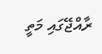ރާއްޖޭގައި މަތީ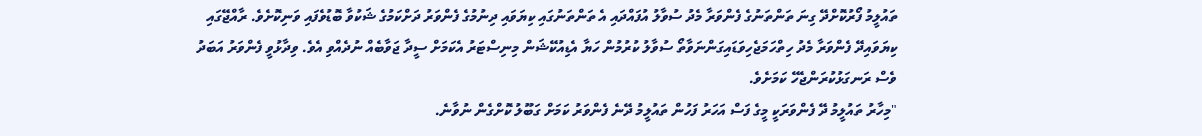ތައުލީމު ފޯރުކޮށްދޭ ގިނަ ތަންތަނުގެ ފެންވަރާ މެދު ސުވާލު އުފައްދައި އެ ތަންތަނުގައި ކިޔަވައި ދިނުމުގެ ފެންވަރު ދަށްކަމުގެ ޝަކުވާ ބޮޑުވެފައި ވަނިކޮށެވެ. ރާއްޖޭގައި ކިޔަވައިދޭ ފެންވަރާ މެދު ހިތްހަމަޖެހިވަޑައިގަންނަވާތޯ ސުވާލު ކުރުމުން ހަޔާ އެޑިއުކޭޝަން މިނިސްޓަރު އެކަމަށް ސީދާ ޖަވާބެއް ނުދެއްވި އެވެ. ވިދާޅުވީ ފެންވަރު އަބަދު ވެސް ރަނގަޅުކުރަންޖެހޭ ކަމަށެވެ.
"މިހާރު ތައުލީމު ދޭ ފެންވަރަކީ މީގެ ފަސް އަހަރު ފަހުން ތައުލީމު ދޭނެ ފެންވަރު ކަމަށް ގަބޫލު ކޮށްގެން ނުވާނެ.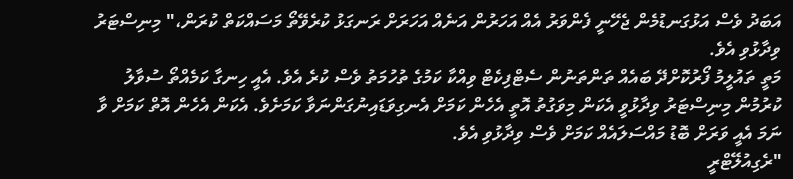އަބަދު ވެސް އަޅުގަނޑުމެން ޖެހޭނީ ފެންވަރު އެއް އަހަރުން އަނެއް އަހަރަށް ރަނގަޅު ކުރެވޭތޯ މަސައްކަތް ކުރަން،" މިނިސްޓަރު ވިދާޅުވި އެވެ.
މަތީ ތައުލީމު ފޯރުކޮށްދޭ ބައެއް ތަންތަނުން ސެޓްފިކެޓް ވިއްކާ ކަމުގެ ތުހުމަތު ވެސް ކުރެ އެވެ. އެއީ ހިނގާ ކަމެއްތޯ ސުވާލު ކުރުމުން މިނިސްޓަރު ވިދާޅުވީ އެކަން މިވަގުތު އޮތީ އެހެން ކަމަށް އެނގިވަޑައިނުގަންނަވާ ކަމަށެވެ. އެކަން އެހެން އޮތް ކަމަށް ވާ ނަމަ އެއީ ވަރަށް ބޮޑު މައްސަލައެއް ކަމަށް ވެސް ވިދާޅުވި އެވެ.
"ރެގިއުލޭޓްރީ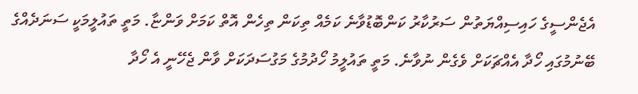އެޖެންސީގެ ހައިސިއްޔަތުން ސަރުކާރު ކަންބޮޑުވާނެ ކަމެއް ތިކަން ތިހެން އޮތް ކަމަށް ވަންޏާ. މަތީ ތައުލީމަކީ ސަނަދެއްގެ ބޭނުމުގައި ހޯދާ އެއްޗަކަށް ވެގެން ނުވާނެ. މަތީ ތައުލީމު ހޯދުމުގެ މަގުސަދަކަށް ވާން ޖެހޭނީ އެ ހޯދާ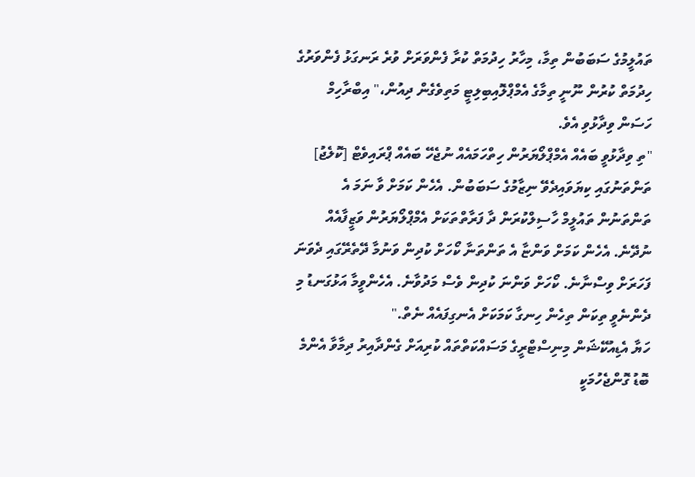ތައުލީމުގެ ސަބަބުން ތިމާ، މިހާރު ހިދުމަތް ކުރާ ފެންވަރަށް ވުރެ ރަނގަޅު ފެންވަރުގެ ހިދުމަތް ކުރުން ނޫނީ ތިމާގެ އެމްޕްލޮއިބިލިޓީ މަތިވެގެން ދިއުން،" އިބްރާހިމް ހަސަން ވިދާޅުވި އެވެ.
"ތި ވިދާޅުވީ ބައެއް އެމްޕްލޯޔަރުން ހިތްހަމައެއް ނުޖެހޭ ބައެއް ޕްރައިވެޓް [ކޮލެޖު] ތަންތަނުގައި ކިޔަވައިދެވޭ ނިޒާމުގެ ސަބަބުން. އެހެން ކަމަށް ވާ ނަމަ އެ ތަންތަނުން ތައުލީމް ހާސިލްކުރަން ދާ ފަރާތްތަކަށް އެމްޕްލޯޔަރުން ވަޒީފާއެއް ނުދޭނެ. އެހެން ކަމަށް ވަންޏާ އެ ތަންތަނާ ކޯހަށް ކުދިން ވަނުމާ ދޭތެރޭގައި ދެވަނަ ފަހަރަށް ވިސްނާނެ. ކޯހަށް ވަންނަ ކުދިން ވެސް މަދުވާނެ. އެހެންވީމާ އަޅުގަނޑު މި ދެންނެވީ ތިކަން ތިހެން ހިނގާ ކަމަކަށް އެނގިފައެއް ނެތް."
ހަޔާ އެޑިއުކޭޝަން މިނިސްޓްރީގެ މަސައްކަތްތައް ކުރިއަށް ގެންދާއިރު ދިމާވާ އެންމެ ބޮޑު ގޮންޖެހުމަކީ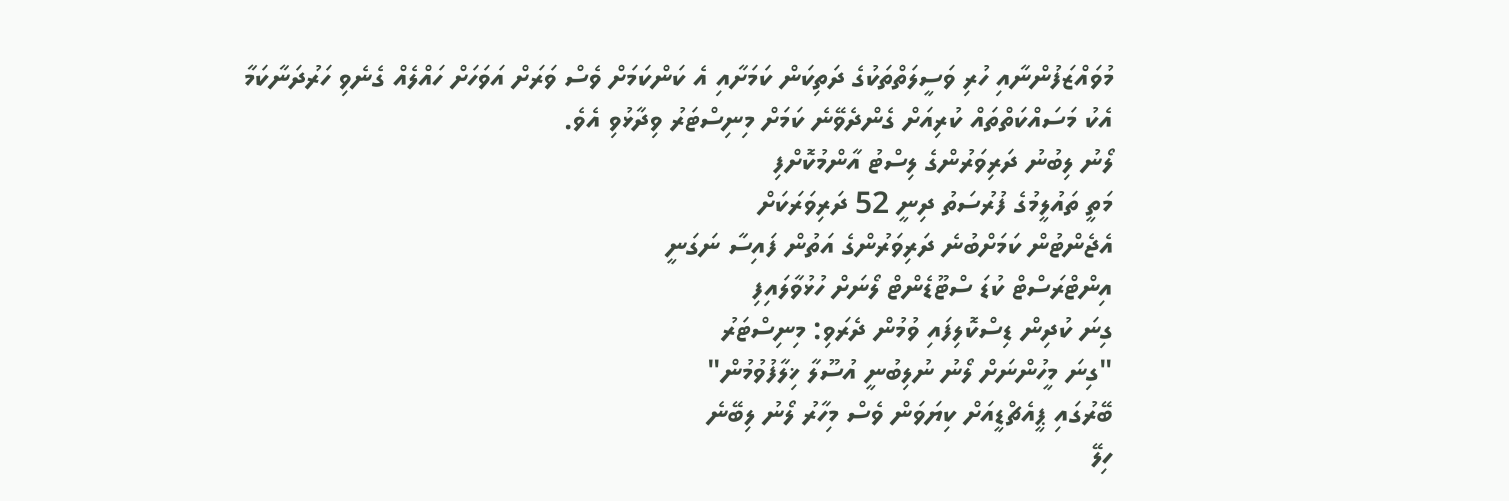މުވައްޒަފުންނާއި ހުރި ވަސީލަތްތަކުގެ ދަތިކަން ކަމަށާއި އެ ކަންކަމަށް ވެސް ވަރަށް އަވަހަށް ހައްލެއް ގެނެވި ހަރުދަނާކަމާ އެކު މަސައްކަތްތައް ކުރިއަށް ގެންދެވޭނެ ކަމަށް މިނިސްޓަރު ވިދާޅުވި އެވެ.
ލޯނު ލިބުނު ދަރިވަރުންގެ ލިސްޓު އާންމުކޮށްފި
މަތީ ތައުލީމުގެ ފުރުސަތު ދިނީ 52 ދަރިވަރަކަށް
އެޖެންޓުން ކަމަށްބުނެ ދަރިވަރުންގެ އަތުން ފައިސާ ނަގަނީ
އިންޓްރަސްޓް ކުޑަ ސްޓޫޑެންޓް ލޯނަށް ހުޅުވާލައިފި
ގިނަ ކުދިން ޑިސްކޮލިފައި ވުމުން ދެރަވި: މިނިސްޓަރު
"ގިނަ މީހުންނަށް ލޯނު ނުލިބުނީ އުސޫލާ ޚިލާފުވުމުން"
ބޭރުގައި ޕީއެޗްޑީއަށް ކިޔަވަން ވެސް މިހާރު ލޯނު ލިބޭނެ
ހިލޭ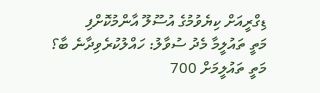ޑިގްރީއަށް ކިޔެވުމުގެ އުސޫލޫ އާންމުކޮށްފި
މަތީ ތައުލީމާ މެދު ސުވާލު: ހައްލުކުރެވިދާނެ ބާ؟
މަތީ ތައުލީމަށް 700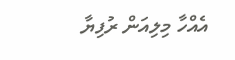އެއްހާ މިލިއަން ރުފިޔާ